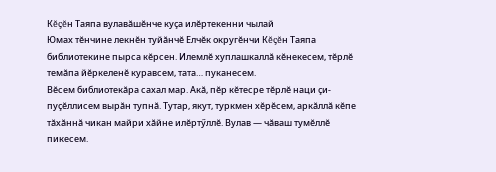Кĕçĕн Таяпа вулавăшĕнче куçа илĕртекенни чылай
Юмах тĕнчине лекнĕн туйăнчĕ Елчĕк округĕнчи Кĕçĕн Таяпа библиотекине пырса кĕрсен. Илемлĕ хуплашкаллă кĕнекесем, тĕрлĕ темăпа йĕркеленĕ куравсем, тата… пуканесем.
Вĕсем библиотекăра сахал мар. Акă, пĕр кĕтесре тĕрлĕ наци çи-пуçĕллисем вырăн тупнă. Тутар, якут, туркмен хĕрĕсем, аркăллă кĕпе тăхăннă чикан майри хăйне илĕртӳллĕ. Вулав — чăваш тумĕллĕ пикесем.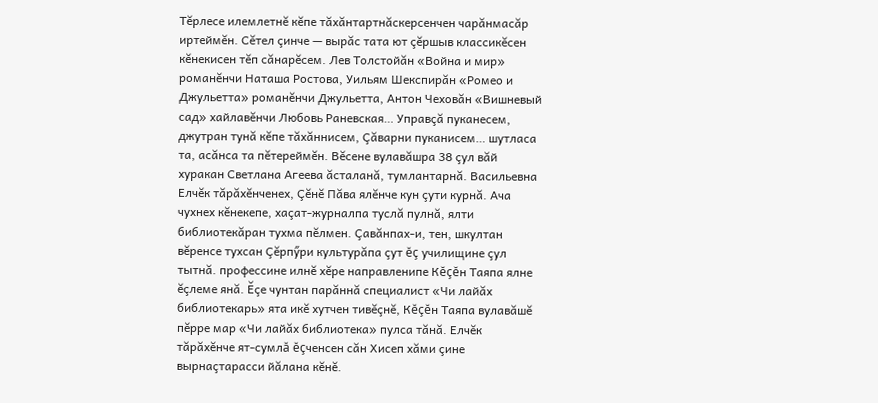Тĕрлесе илемлетнĕ кĕпе тăхăнтартнăскерсенчен чарăнмасăр иртеймĕн. Сĕтел çинче — вырăс тата ют çĕршыв классикĕсен кĕнекисен тĕп сăнарĕсем. Лев Толстойăн «Война и мир» романĕнчи Наташа Ростова, Уильям Шекспирăн «Ромео и Джульетта» романĕнчи Джульетта, Антон Чеховăн «Вишневый сад» хайлавĕнчи Любовь Раневская… Управçă пуканесем, джутран тунă кĕпе тăхăннисем, Çăварни пуканисем… шутласа та, асăнса та пĕтереймĕн. Вĕсене вулавăшра 38 çул вăй хуракан Светлана Агеева ăсталанă, тумлантарнă. Васильевна Елчĕк тăрăхĕнченех, Çĕнĕ Пăва ялĕнче кун çути курнă. Ача чухнех кĕнекепе, хаçат-журналпа туслă пулнă, ялти библиотекăран тухма пĕлмен. Çавăнпах-и, тен, шкултан вĕренсе тухсан Çĕрпӳри культурăпа çут ĕç училищине çул тытнă. профессине илнĕ хĕре направленипе Кĕçĕн Таяпа ялне ĕçлеме янă. Ĕçе чунтан парăннă специалист «Чи лайăх библиотекарь» ята икĕ хутчен тивĕçнĕ, Кĕçĕн Таяпа вулавăшĕ пĕрре мар «Чи лайăх библиотека» пулса тăнă. Елчĕк тăрăхĕнче ят-сумлă ĕçченсен сăн Хисеп хăми çине вырнаçтарасси йăлана кĕнĕ.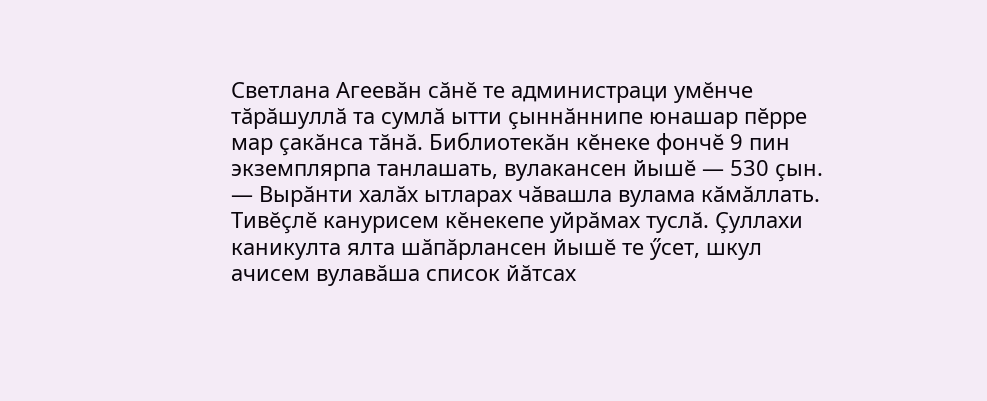Светлана Агеевăн сăнĕ те администраци умĕнче тăрăшуллă та сумлă ытти çыннăннипе юнашар пĕрре мар çакăнса тăнă. Библиотекăн кĕнеке фончĕ 9 пин экземплярпа танлашать, вулакансен йышĕ — 530 çын. — Вырăнти халăх ытларах чăвашла вулама кăмăллать. Тивĕçлĕ канурисем кĕнекепе уйрăмах туслă. Çуллахи каникулта ялта шăпăрлансен йышĕ те ӳсет, шкул ачисем вулавăша список йăтсах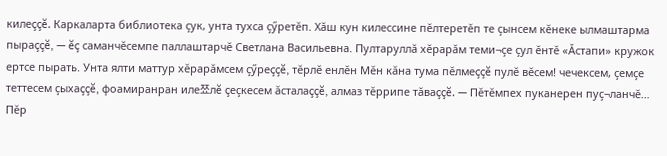килеççĕ. Каркаларта библиотека çук, унта тухса çӳретĕп. Хăш кун килессине пĕлтеретĕп те çынсем кĕнеке ылмаштарма пыраççĕ, — ĕç саманчĕсемпе паллаштарчĕ Светлана Васильевна. Пултаруллă хĕрарăм теми¬çе çул ĕнтĕ «Ăстапи» кружок ертсе пырать. Унта ялти маттур хĕрарăмсем çӳреççĕ, тĕрлĕ енлĕн Мĕн кăна тума пĕлмеççĕ пулĕ вĕсем! чечексем, çемçе теттесем çыхаççĕ, фоамиранран иле쬬лĕ çеçкесем ăсталаççĕ, алмаз тĕррипе тăваççĕ. — Пĕтĕмпех пуканерен пуç¬ланчĕ… Пĕр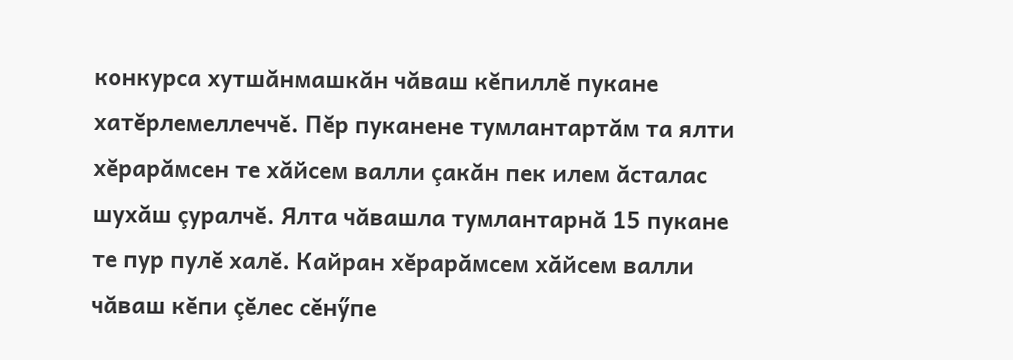конкурса хутшăнмашкăн чăваш кĕпиллĕ пукане хатĕрлемеллеччĕ. Пĕр пуканене тумлантартăм та ялти хĕрарăмсен те хăйсем валли çакăн пек илем ăсталас шухăш çуралчĕ. Ялта чăвашла тумлантарнă 15 пукане те пур пулĕ халĕ. Кайран хĕрарăмсем хăйсем валли чăваш кĕпи çĕлес сĕнӳпе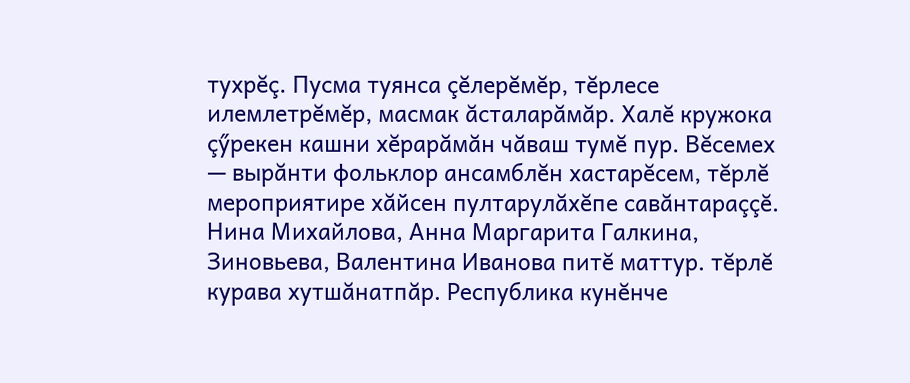тухрĕç. Пусма туянса çĕлерĕмĕр, тĕрлесе илемлетрĕмĕр, масмак ăсталарăмăр. Халĕ кружока çӳрекен кашни хĕрарăмăн чăваш тумĕ пур. Вĕсемех — вырăнти фольклор ансамблĕн хастарĕсем, тĕрлĕ мероприятире хăйсен пултарулăхĕпе савăнтараççĕ. Нина Михайлова, Анна Маргарита Галкина, Зиновьева, Валентина Иванова питĕ маттур. тĕрлĕ курава хутшăнатпăр. Республика кунĕнче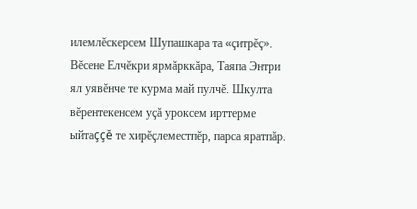илемлĕскерсем Шупашкара та «çитрĕç». Вĕсене Елчĕкри ярмăрккăра, Таяпа Энтри ял уявĕнче те курма май пулчĕ. Шкулта вĕрентекенсем уçă уроксем ирттерме ыйтаççĕ те хирĕçлеместпĕр, парса яратпăр.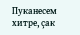Пуканесем хитре, çак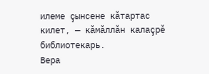илеме çынсене кăтартас килет, — кăмăллăн калаçрĕ библиотекарь.
Вера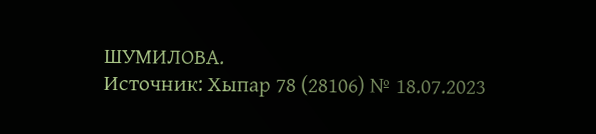ШУМИЛОВА.
Источник: Хыпар 78 (28106) № 18.07.2023